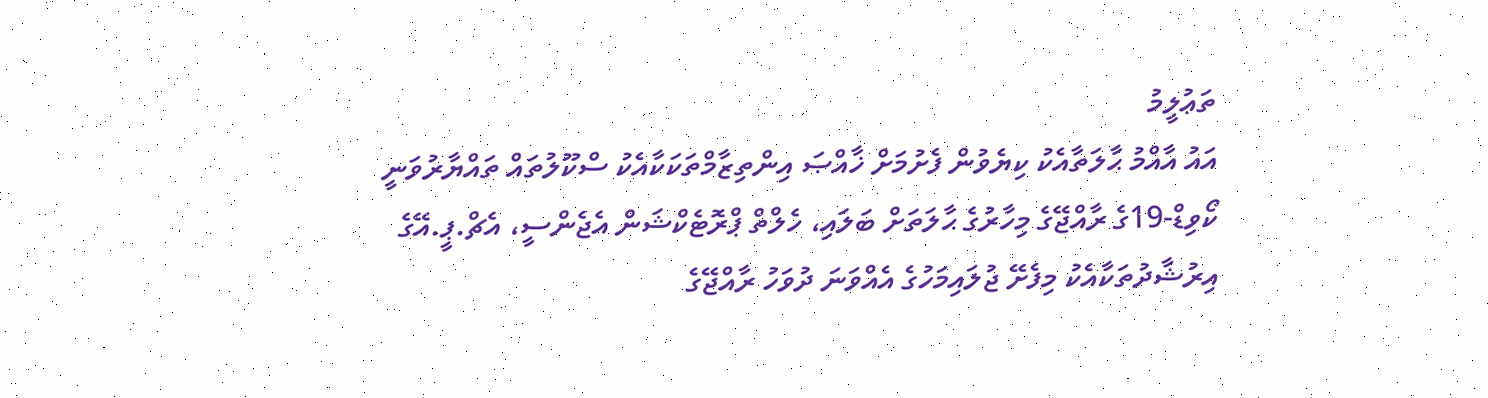ތަޢުލީމު
އައު އާއްމު ޙާލަތާއެކު ކިޔެވުން ފެށުމަށް ޚާއްޞަ އިންތިޒާމްތަކަކާއެކު ސްކޫލުތައް ތައްޔާރުވަނީ
ކޯވިޑް-19ގެ ރާއްޖޭގެ މިހާރުގެ ޙާލަތަށް ބަލައި، ހެލްތް ޕްރޮޓެކްޝަން އެޖެންސީ، އެޗް.ޕީ.އޭގެ އިރުޝާދުތަކާއެކު މިފެށޭ ޖުލައިމަހުގެ އެއްވަނަ ދުވަހު ރާއްޖޭގެ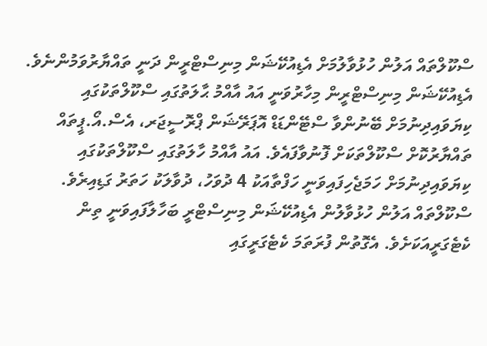ސްކޫލްތައް އަލުން ހުޅުވާލުމަށް އެޑިއުކޭޝަން މިނިސްޓްރީން ދަނީ ތައްޔާރުވަމުންނެވެ.
އެޑިއުކޭޝަން މިނިސްޓްރީން މިހާރުވަނީ އައު އާއްމު ޙާލަތުގައި ސްކޫލްތަކުގައި ކިޔަވައިދިނުމަށް ބޭނުންވާ ސްޓޭންޑަޑް އޮޕަރޭޝަން ޕްރޮސީޖަރ، އެސް.އޯ.ޕީތައް ތައްޔާރުކޮށް ސްކޫލްތަކަށް ފޮނުވާފައެވެ. އައު އާއްމު ހާލަތުގައި ސްކޫލްތަކުގައި ކިޔަވައިދިނުމަށް ހަމަޖެހިފައިވަނީ ހަފްތާއަކު 4 ދުވަހު، ދުވާލަކު ހަތަރު ގަޑިއިރެވެ.
ސްކޫލްތައް އަލުން ހުޅުވާލުން އެޑިއުކޭޝަން މިނިސްޓްރީ ބަހާލާފައިވަނީ ތިން ކެޓެގަރީއަކަށެވެ. އެގޮތުން ފުރަތަމަ ކެޓެގަރީގައި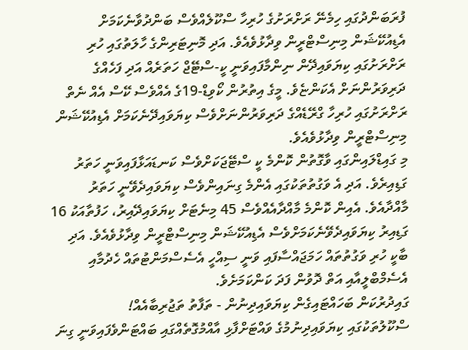ފުރަބަންދުގައި ހިމެނޭ ރަށްރަށުގެ ހުރިހާ ސްކޫލެއްވެސް ބަންދުވާނެކަމަށް އެޑިއުކޭޝަން މިނިސްޓްރީން ވިދާޅުވެއެވެ. އަދި މޮނިޓަރިންގެ ހާލަތުގައި ހުރި ރަށްރަށުގައި ކިޔަވައިދޭން ނިންމާފައިވަނީ ކީ-ސްޓޭޖް ހަތަރެއް އަދި ފަހެއްގެ ދަރިވަރުންނަށް އެކަންޏެވެ. މީގެ އިތުރުން ކޯވިޑް-19ގެ އެއްވެސް ކޭސް އެއް ނެތް ރަށްރަށުގައި ހުރިހާ ގްރޭޑެއްގެ ދަރިވަރުންނަށްވެސް ކިޔަވައިދޭނެކަމަށް އެޑިއުކޭޝަން މިނިސްޓްރީން ވިދާޅުވެއެވެ.
މި ގައިޑްލައިންގައި ވާގޮތުން ކޮންމެ ކީ ސްޓޭޖަކަށްވެސް ކަނޑައަޅާފައިވަނީ ހަތަރު ގަޑިއިރެވެ. އަދި އެ ވަގުތުތަކުގައި އެންމެ ގިނައިންވެސް ކިޔަވައިދެވޭނީ ހަތަރު މާއްދާއެވެ. އެއިން ކޮންމެ މާއްދާއެއްވެސް 45 މިނެޓަށް ކިޔަވައިދޭއިރު، ހަފުތާއަކު 16 ގަޑިއިރު ކިޔަވައިދެވޭނެކަމަށްވެސް އެޑިއުކޭޝަން މިނިސްޓްރީން ވިދާޅުވެއެވެ. އަދި ބާކީ ހުރި ވަގުތުތައް ހަމަޖައްސާފައި ވަނީ ސިއްހީ އެސެސްމަންޓުތައް ހެދުމާއި އެސެމްބްލީއާއި އަތް ދޮވުން ފަދަ ކަންކަމަށެވެ.
ގައިދުރުކަން ބަހައްޓައިގެން ކިޔަވައިދިނުން - ތަފާތު ތަޖުރިބާއެއް!
ސްކޫލުތަކުގައި ކިޔަވައިދިނުމުގެ ވައްޓަށްފާޅި އާއްމުގޮތެއްގައި ބައްޓަންވެފައިވަނީ ގިނަ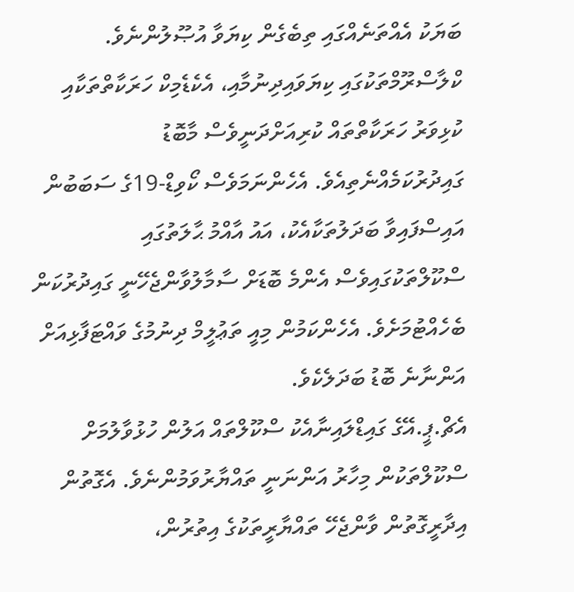ބަޔަކު އެއްތަނެއްގައި ތިބެގެން ކިޔަވާ އުޞޫލުންނެވެ. ކްލާސްރޫމްތަކުގައި ކިޔަވައިދިނުމާއި، އެކެޑެމިކް ހަރަކާތްތަކާއި ކުޅިވަރު ހަރަކާތްތައް ކުރިއަށްދަނީވެސް މާބޮޑު ގައިދުރުކަމެއްނެތިއެވެ. އެހެންނަމަވެސް ކޯވިޑް-19ގެ ސަބަބުން އައިސްފައިވާ ބަދަލުތަކާއެކު، އައު އާއްމު ޙާލަތުގައި ސްކޫލްތަކުގައިވެސް އެންމެ ބޮޑަށް ސާމާލުވާންޖެހޭނީ ގައިދުރުކަން ބެހެއްޓުމަށެވެ. އެހެންކަމުން މިއީ ތަޢުލީމް ދިނުމުގެ ވައްޓަފާޅިއަށް އަންނާނެ ބޮޑު ބަދަލެކެވެ.
އެޗް.ޕީ.އޭގެ ގައިޑްލައިނާއެކު ސްކޫލްތައް އަލުން ހުޅުވާލުމަށް ސްކޫލްތަކުން މިހާރު އަންނަނީ ތައްޔާރުވަމުންނެވެ. އެގޮތުން އިދާރީގޮތުން ވާންޖެހޭ ތައްޔާރީތަކުގެ އިތުރުން،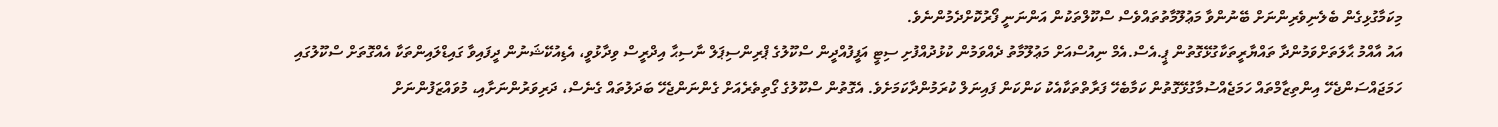މިކަމާގުޅިގެން ބެލެނިވެރިންނަށް ބޭނުންވާ މަޢުލޫމާތުތައްވެސް ސްކޫލްތަކުން އަންނަނީ ފޯރުކޮށްދެމުންނެވެ.
އައު އާއްމު ޙާލަތަށްވަމުންދާ ތައްޔާރީތަކާގުޅޭގޮތުން ޕީ.އެސް.އެމް ނިއުސްއަށް މަޢުލޫމާތު ދެއްވަމުން ކުޅުދުއްފުށި ސިޓީ އަފީފުއްދީން ސްކޫލުގެ ޕްރިންސިޕަލް ނާސިޙާ އިދްރީސް ވިދާޅުވީ، އެޑިއުކޭޝަނުން ދީފައިވާ ގައިޑްލައިންތަކާ އެއްގޮތަށް ސްކޫލުގައި ހަމަޖައްސަންޖެހޭ އިންތިޒާމްތައް ހަމަޖެއްސުމާގުޅޭގޮތުން ކަމާބެހޭ ފަރާތްތަކާއެކު ކަންކަން ފައިނަލް ކުރަމުންދާކަމަށެވެ. އެގޮތުން ސްކޫލުގެ ގޯތިތެރެއަށް ގެންނަންޖެހޭ ބަދަލުތައް ގެނެސް، ދަރިވަރުންނަށާއި، މުވައްޒަފުންނަށް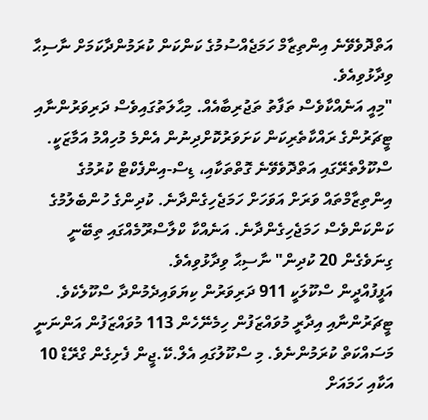އަތްދޮވެވޭނެ އިންތިޒާމް ހަމަޖެއްސުމުގެ ކަންކަން ކުރަމުންދާކަމަށް ނާސިޙާ ވިދާޅުވިއެވެ.
"މިއީ އަނެއްކާވެސް ތަފާތު ތަޖުރިބާއެއް. މިޙާލަތުގައިވެސް ދަރިވަރުންނާއި ޓީޗަރުންގެ ރައްކާތެރިކަން ކަށަވަރުކޮށްދިނުން އެންމެ މުހިއްމު އަމާޒަކީ. ސްކޫލްތެރޭގައި އަތްދޮވެވޭނެ ގޮތްތަކާއި، ޑިސް-އިންފެކްޓް ކުރުމުގެ އިންތިޒާމްތައް ވަރަށް އަވަހަށް ހަމަޖެހިގެންދާނެ. ކުދިންގެ ހުންބެލުމުގެ ކަންކަންވެސް ހަމަޖެހިގެންދާނެ. އަނެއްކާ ކްލާސްރޫމެއްގައި ތިބޭނީ ގިނަވެގެން 20 ކުދިން" ނާސިޙާ ވިދާޅުވިއެވެ.
އަފީފުއްދީން ސްކޫލަކީ 911 ދަރިވަރުން ކިޔަވައިދެމުންދާ ސްކޫލެކެވެ. ޓީޗަރުންނާއި އިދާރީ މުވައްޒަފުން ހިމެނޭހެން 113 މުވައްޒަފުން އަންނަނީ މަސައްކަތް ކުރަމުންނެވެ. މި ސްކޫލުގައި އެލް.ކޭ.ޖީން ފެށިގެން ގްރޭޑް 10 އަކާއި ހަމައަށް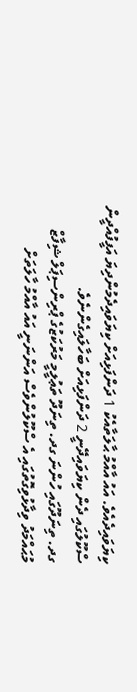ކިޔަވައިދެއެވެ. އައު އާއްމު ޙާލަތާއެކު 1 ދަންފަޅިއަށް ކިޔަވައިދެމުންދިޔަ އަފީފުއްދީން ސްކޫލުގައި ދެން ކިޔަވައިދޭނީ 2 ދަންފަޅިއަށް ބަހާލައިގެންނެވެ.
ގދ. ތިނަދޫގައި ހުންނަ ގދ. ތިނަދޫ ތަޢުލީމީ މަރުކަޒުގެ ޕްރިންސިޕަލް ޝިފާޒް މުޙައްމަދު ވިދާޅުވިގޮތުގައި އެ ސްކޫލުންވެސް އަންނަނީ އައު އާއްމު ހާލަތަށް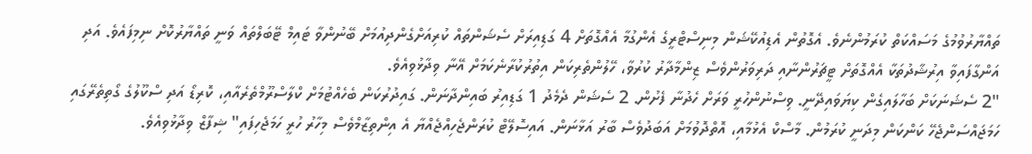ތައްޔާރުވުމުގެ މަސައްކަތް ކުރަމުންނެވެ. އެގޮތުން އެޑިއުކޭޝަން މިނިސްޓްރީގެ އެންގުމާ އެއްގޮތަށް 4 ގަޑިއިރަށް ސެޝަންތައް ކުރިއަށްގެންދިއުމަށް ބޭނުންވާ ޓައިމް ޓޭބަލްތައް ވަނީ ތައްޔާރުކޮށް ނިމިފައެވެ. އަދި އަންގާފައިވާ އިރުޝާދުތަކާ އެއްގޮތަށް ޓީޗަރުންނާއި ދަރިވަރުންވެސް ޒިންމާދާރު ކުރުވާ، ހޭލުންތެރިކަން އިތުރުކުރާނެކަމަށް އޭނާ ވިދާޅުވިއެވެ.
"2 ސެޝަނަކަށް ބަހާލައިގެން ކިޔަވައިދޭނީ. ވިސްނުންހުރީ ވަރަށް ހެދުނާ ފެށުން. 2 ސެޝަން ދެމެދު 1 ގަޑިއިރު ބައިންދާނަން. ގައިދުރުކަން ބެހެއްޓުމަށް ކްލާސްރޫމްތެރެއާއި، ކޮރިޑޯ އަދި ސްކޫލުގެ ގޯތިތެރޭގައި ހަމަޖައްސަންޖެހޭ ކަންކަން މިދަނީ ކުރަމުން. މާސްކް އެޅުމާއި، އޮތްދޮވުމަށް އަބަދުވެސް ބާރު އަޅާނަން. އައިސޮލޭޓް ކުރަންޖެހިއްޖެއްޔާ އެ އިންތިޒާމްވެސް މިހާރު ހުރީ ހަމަޖެހިފައި" ޝިފާޒް ވިދާޅުވިއެވެ.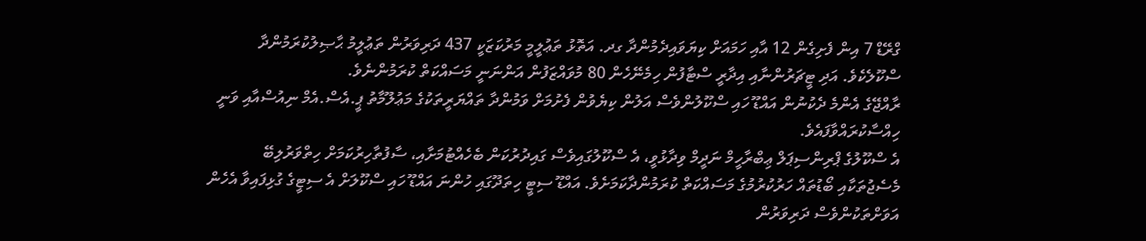ގްރޭޑް 7 އިން ފެށިގެން 12 އާއި ހަމައަށް ކިޔަވައިދެމުންދާ ގދ. އަތޮޅު ތަޢުލީމީ މަރުކަޒަކީ 437 ދަރިވަރުން ތަޢުލީމު ޙާޞިލުކުރަމުންދާ ސްކޫލެކެވެ. އަދި ޓީޗަރުންނާއި އިދާރީ ސްޓާފުން ހިމެނޭހެން 80 މުވައްޒަފުން އަންނަނީ މަސައްކަތް ކުރަމުންނެވެ.
ރާއްޖޭގެ އެންމެ ދެކުނުން އައްޑޫ ހައި ސްކޫލުންވެސް އަލުން ކިޔެވުން ފެށުމަށް ވަމުންދާ ތައްޔަރީތަކުގެ މަޢުލޫމާތު ޕީ.އެސް.އެމް ނިއުސްއާއި ވަނީ ހިއްސާކުރައްވާފައެވެ.
އެ ސްކޫލުގެ ޕްރިންސިޕަލް ޢިބްރާހީމް ނަދީމް ވިދާޅުވީ، އެ ސްކޫލުގައިވެސް ގައިދުރުކަން ބެހެއްޓުމަށާއި، ސާފުތާހިރުކަމަށް ހިތްވަރުލިބޭ މެސެޖުތަކާއި ބޯޑުތައް ހަރުކުރުމުގެ މަސައްކަތް ކުރަމުންދާކަމަށެވެ. އައްޑޫ ސިޓީ ހިތަދޫގައި ހުންނަ އައްޑޫ ހައި ސްކޫލަށް އެ ސިޓީގެ ގުޅިފައިވާ އެހެން އަވަށްތަކުންވެސް ދަރިވަރުން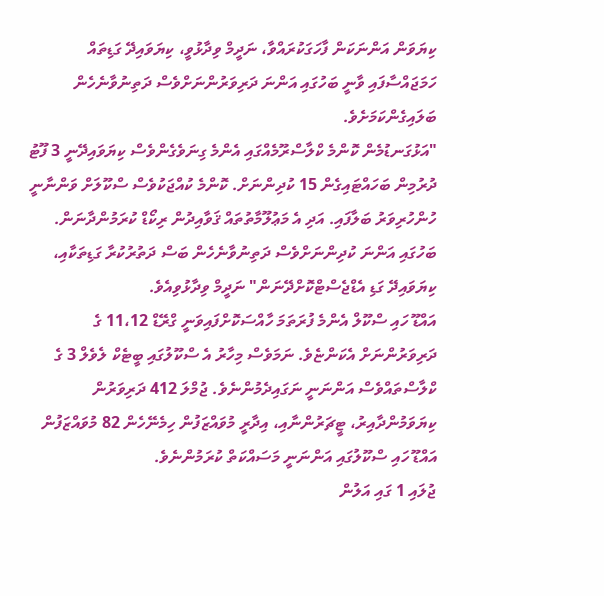ކިޔަވަން އަންނަކަން ފާހަގަކުރައްވާ، ނަދީމް ވިދާޅުވީ، ކިޔަވައިދޭ ގަޑިތައް ހަމަޖައްސާފައި ވާނީ ބަހުގައި އަންނަ ދަރިވަރުންނަށްވެސް ދަތިނުވާނެހެން ބަލައިގެންކަމަށެވެ.
"އަޅުގަނޑުމެން ކޮންމެ ކްލާސްރޫމެއްގައި އެންމެ ގިނަވެގެންވެސް ކިޔަވައިދޭނީ 3 ފޫޓު ދުރުމިން ބަހައްޓައިގެން 15 ކުދިންނަށް. ކޮންމެ ކުއްޖަކުވެސް ސްކޫލަށް ވަންނާނީ ހުންހުރިވަރު ބަލާފައި. އަދި އެ މަޢުލޫމާތުތައް ޤަވާއިދުން ރިކޯޑް ކުރަމުންދާނަން. ބަހުގައި އަންނަ ކުދިންނަށްވެސް ދަތިނުވާނެހެން ބަސް ދަތުރުކުރާ ގަޑިތަކާއި، ކިޔަވައިދޭ ގަޑި އެޑްޖެސްޓްކޮށްދޭނަން" ނަދީމް ވިދާޅުވިއެވެ.
އައްޑޫ ހައި ސްކޫލް އެންމެ ފުރަތަމަ ހާއްސަކޮށްފައިވަނީ ގްރޭޑް 11،12 ގެ ދަރިވަރުންނަށް އެކަންޏެވެ. ނަމަވެސް މިހާރު އެ ސްކޫލުގައި ބީޓެކް ލެވެލް 3 ގެ ކްލާސްތައްވެސް އަންނަނީ ނަގައިދެމުންނެވެ. ޖުމްލަ 412 ދަރިވަރުން ކިޔަވަމުންދާއިރު، ޓީޗަރުންނާއި، އިދާރީ މުވައްޒަފުން ހިމެނޭހެން 82 މުވައްޒަފުން އައްޑޫ ހައި ސްކޫލުގައި އަންނަނީ މަސައްކަތް ކުރަމުންނެވެ.
ޖުލައި 1 ގައި އަލުން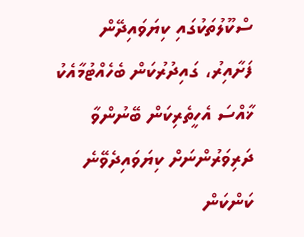ސްކޫލުތަކުގައި ކިޔަވައިދޭން ފަށާއިރު، ގައިދުރުކަން ބެހެއްޓުމާއެކު ޚާއްސަ އެހީތެރިކަން ބޭނުންވާ ދަރިވަރުންނަށް ކިޔަވައިދެވޭނެ ކަންކަން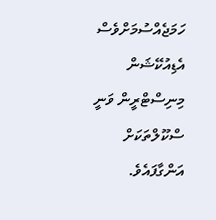ހަމަޖެއްސުމަށްވެސް އެޑިއުކޭޝަން މިނިސްޓްރީން ވަނީ ސްކޫލްތަކަށް އަންގާފައެވެ.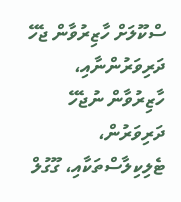ސްކޫލަށް ހާޒިރުވާން ޖެހޭ ދަރިވަރުންނާއި، ހާޒިރުވާން ނުޖެހޭ ދަރިވަރުން، ޓެލިކިލާސްތަކާއި، ގޫގުލް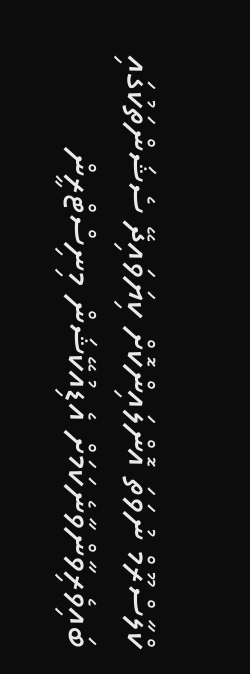ކްލާސްރޫމް ނުވަތަ އޮންލައިންކޮށް ކިޔަވައިދޭ ސެޝަންތަކުގައި ބައިވެރިވާންވާނެކަމަށް އެޑިއުކޭޝަން މިނިސްޓްރީން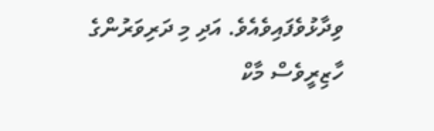ވިދާޅުވެފައިވެއެވެ. އަދި މި ދަރިވަރުންގެ ހާޒިރީވެސް މާކް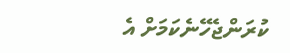ކުރަންޖެހޭނެކަމަށް އެ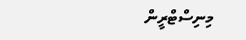މިނިސްޓްރީން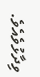ވިދާޅުވެއެވެ.